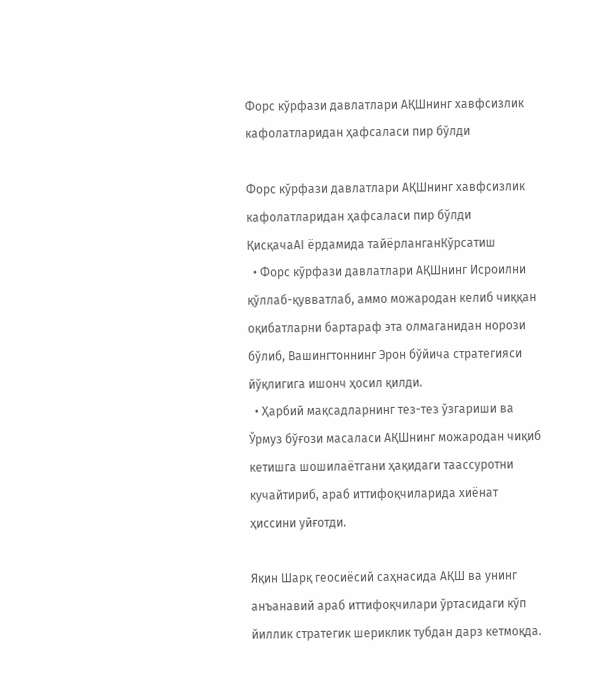Форс кўрфази давлатлари АҚШнинг хавфсизлик кафолатларидан ҳафсаласи пир бўлди

Форс кўрфази давлатлари АҚШнинг хавфсизлик кафолатларидан ҳафсаласи пир бўлди
ҚисқачаAI ёрдамида тайёрланганКўрсатиш
  • Форс кўрфази давлатлари АҚШнинг Исроилни қўллаб-қувватлаб, аммо можародан келиб чиққан оқибатларни бартараф эта олмаганидан норози бўлиб, Вашингтоннинг Эрон бўйича стратегияси йўқлигига ишонч ҳосил қилди.
  • Ҳарбий мақсадларнинг тез-тез ўзгариши ва Ўрмуз бўғози масаласи АҚШнинг можародан чиқиб кетишга шошилаётгани ҳақидаги таассуротни кучайтириб, араб иттифоқчиларида хиёнат ҳиссини уйғотди.

Яқин Шарқ геосиёсий саҳнасида АҚШ ва унинг анъанавий араб иттифоқчилари ўртасидаги кўп йиллик стратегик шериклик тубдан дарз кетмоқда.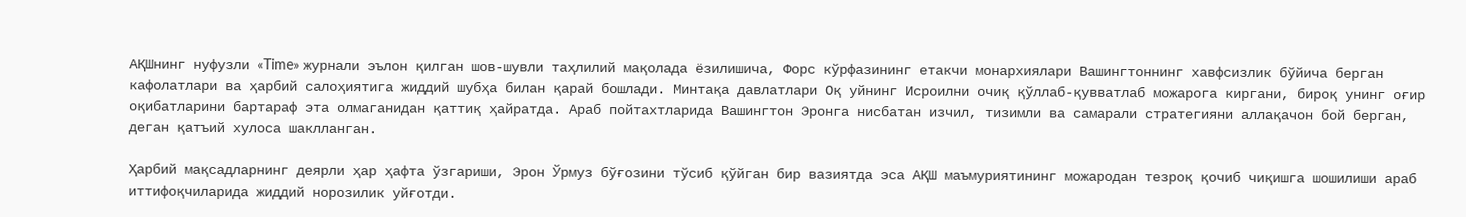АҚШнинг нуфузли «Time» журнали эълон қилган шов-шувли таҳлилий мақолада ёзилишича, Форс кўрфазининг етакчи монархиялари Вашингтоннинг хавфсизлик бўйича берган кафолатлари ва ҳарбий салоҳиятига жиддий шубҳа билан қарай бошлади. Минтақа давлатлари Оқ уйнинг Исроилни очиқ қўллаб-қувватлаб можарога киргани, бироқ унинг оғир оқибатларини бартараф эта олмаганидан қаттиқ ҳайратда. Араб пойтахтларида Вашингтон Эронга нисбатан изчил, тизимли ва самарали стратегияни аллақачон бой берган, деган қатъий хулоса шаклланган.

Ҳарбий мақсадларнинг деярли ҳар ҳафта ўзгариши, Эрон Ўрмуз бўғозини тўсиб қўйган бир вазиятда эса АҚШ маъмуриятининг можародан тезроқ қочиб чиқишга шошилиши араб иттифоқчиларида жиддий норозилик уйғотди.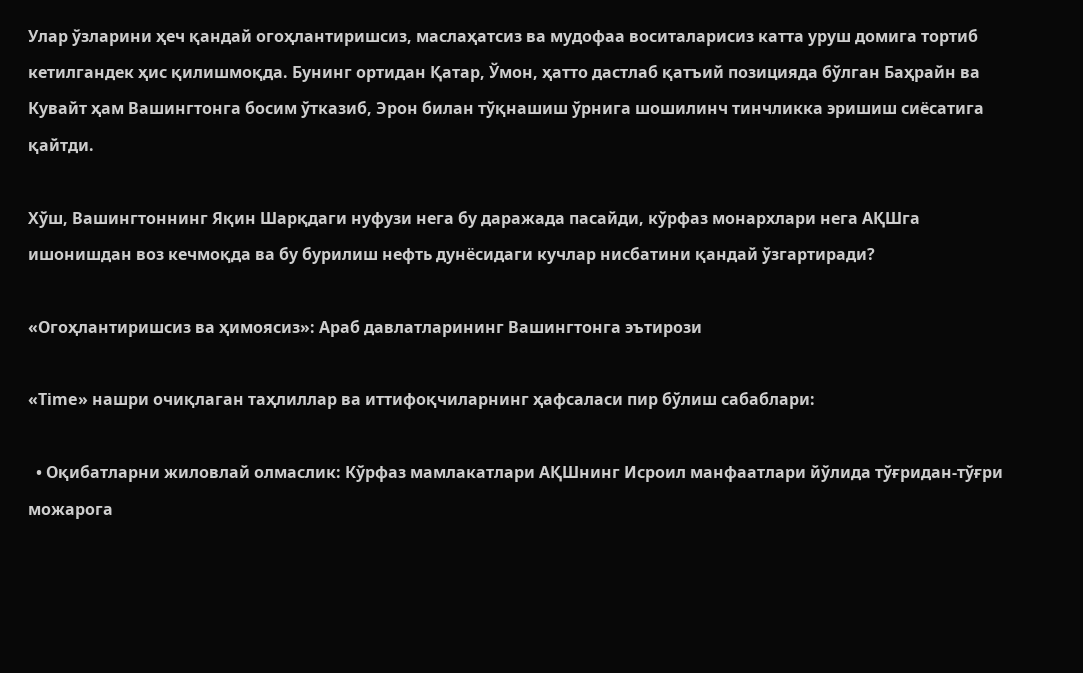Улар ўзларини ҳеч қандай огоҳлантиришсиз, маслаҳатсиз ва мудофаа воситаларисиз катта уруш домига тортиб кетилгандек ҳис қилишмоқда. Бунинг ортидан Қатар, Ўмон, ҳатто дастлаб қатъий позицияда бўлган Баҳрайн ва Кувайт ҳам Вашингтонга босим ўтказиб, Эрон билан тўқнашиш ўрнига шошилинч тинчликка эришиш сиёсатига қайтди.

Хўш, Вашингтоннинг Яқин Шарқдаги нуфузи нега бу даражада пасайди, кўрфаз монархлари нега АҚШга ишонишдан воз кечмоқда ва бу бурилиш нефть дунёсидаги кучлар нисбатини қандай ўзгартиради?

«Огоҳлантиришсиз ва ҳимоясиз»: Араб давлатларининг Вашингтонга эътирози

«Time» нашри очиқлаган таҳлиллар ва иттифоқчиларнинг ҳафсаласи пир бўлиш сабаблари:

  • Оқибатларни жиловлай олмаслик: Кўрфаз мамлакатлари АҚШнинг Исроил манфаатлари йўлида тўғридан-тўғри можарога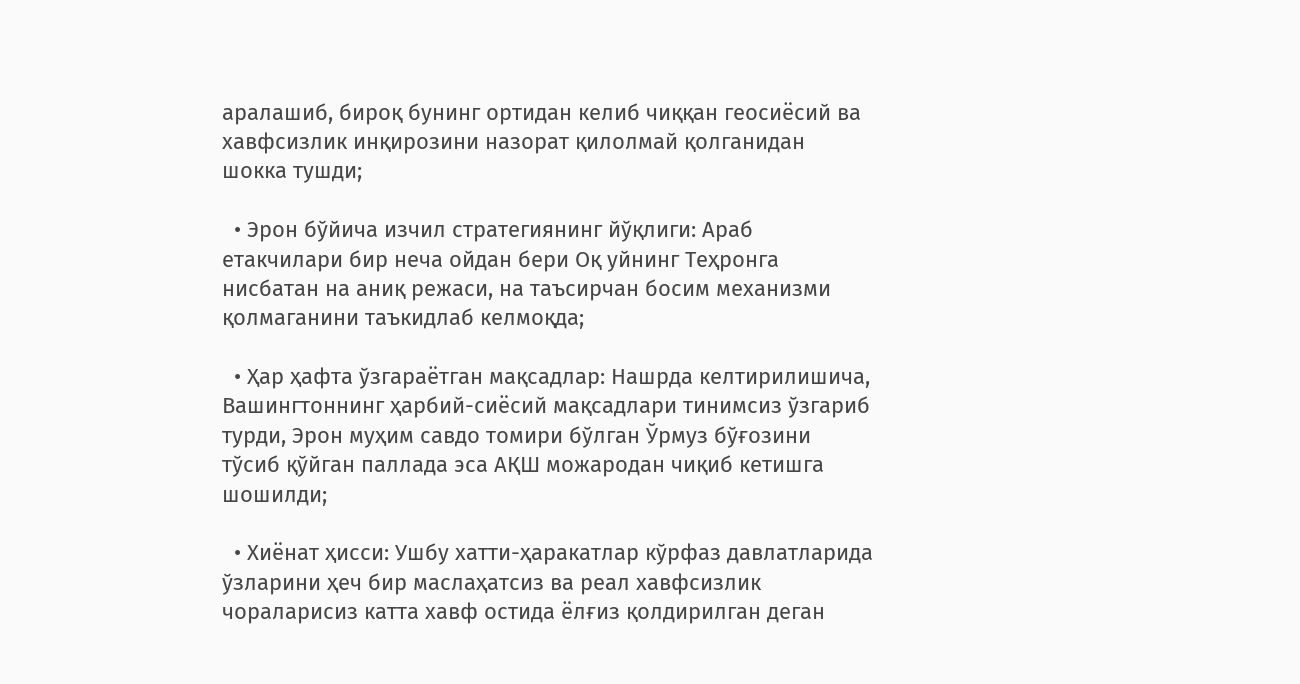аралашиб, бироқ бунинг ортидан келиб чиққан геосиёсий ва хавфсизлик инқирозини назорат қилолмай қолганидан шокка тушди;

  • Эрон бўйича изчил стратегиянинг йўқлиги: Араб етакчилари бир неча ойдан бери Оқ уйнинг Теҳронга нисбатан на аниқ режаси, на таъсирчан босим механизми қолмаганини таъкидлаб келмоқда;

  • Ҳар ҳафта ўзгараётган мақсадлар: Нашрда келтирилишича, Вашингтоннинг ҳарбий-сиёсий мақсадлари тинимсиз ўзгариб турди, Эрон муҳим савдо томири бўлган Ўрмуз бўғозини тўсиб қўйган паллада эса АҚШ можародан чиқиб кетишга шошилди;

  • Хиёнат ҳисси: Ушбу хатти-ҳаракатлар кўрфаз давлатларида ўзларини ҳеч бир маслаҳатсиз ва реал хавфсизлик чораларисиз катта хавф остида ёлғиз қолдирилган деган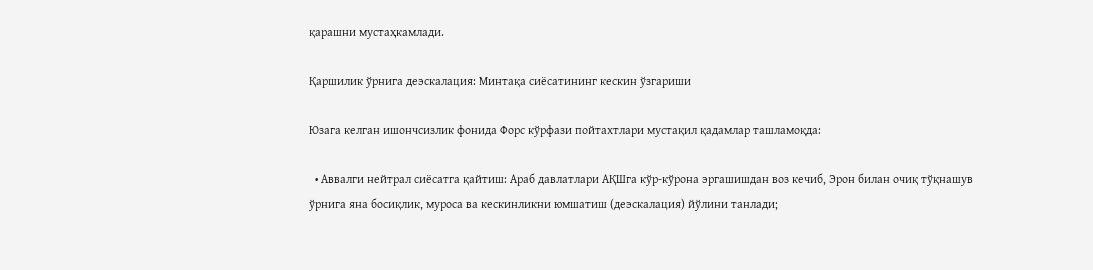қарашни мустаҳкамлади.

Қаршилик ўрнига деэскалация: Минтақа сиёсатининг кескин ўзгариши

Юзага келган ишончсизлик фонида Форс кўрфази пойтахтлари мустақил қадамлар ташламоқда:

  • Аввалги нейтрал сиёсатга қайтиш: Араб давлатлари АҚШга кўр-кўрона эргашишдан воз кечиб, Эрон билан очиқ тўқнашув ўрнига яна босиқлик, муроса ва кескинликни юмшатиш (деэскалация) йўлини танлади;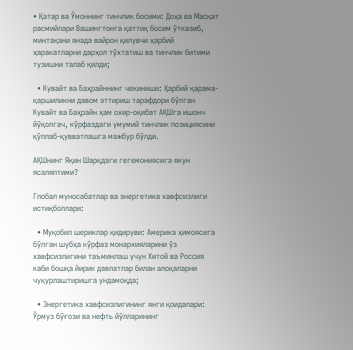• Қатар ва Ўмоннинг тинчлик босими: Доҳа ва Масқат расмийлари Вашингтонга қаттиқ босим ўтказиб, минтақани янада вайрон қилувчи ҳарбий ҳаракатларни дарҳол тўхтатиш ва тинчлик битими тузишни талаб қилди;

  • Кувайт ва Баҳрайннинг чекиниши: Ҳарбий қарама-қаршиликни давом эттириш тарафдори бўлган Кувайт ва Баҳрайн ҳам охир-оқибат АҚШга ишонч йўқолгач, кўрфаздаги умумий тинчлик позициясини қўллаб-қувватлашга мажбур бўлди.

АҚШнинг Яқин Шарқдаги гегемониясига якун ясаляптими?

Глобал муносабатлар ва энергетика хавфсизлиги истиқболлари:

  • Муқобил шериклар қидируви: Америка ҳимоясига бўлган шубҳа кўрфаз монархияларини ўз хавфсизлигини таъминлаш учун Хитой ва Россия каби бошқа йирик давлатлар билан алоқаларни чуқурлаштиришга ундамоқда;

  • Энергетика хавфсизлигининг янги қоидалари: Ўрмуз бўғози ва нефть йўлларининг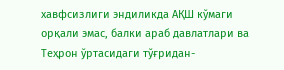хавфсизлиги эндиликда АҚШ кўмаги орқали эмас, балки араб давлатлари ва Теҳрон ўртасидаги тўғридан-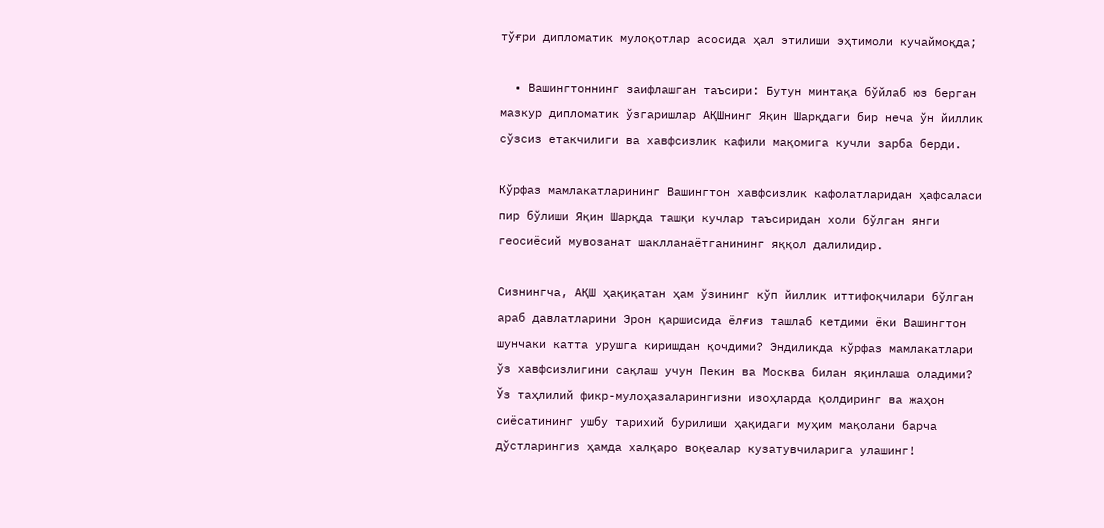тўғри дипломатик мулоқотлар асосида ҳал этилиши эҳтимоли кучаймоқда;

  • Вашингтоннинг заифлашган таъсири: Бутун минтақа бўйлаб юз берган мазкур дипломатик ўзгаришлар АҚШнинг Яқин Шарқдаги бир неча ўн йиллик сўзсиз етакчилиги ва хавфсизлик кафили мақомига кучли зарба берди.

Кўрфаз мамлакатларининг Вашингтон хавфсизлик кафолатларидан ҳафсаласи пир бўлиши Яқин Шарқда ташқи кучлар таъсиридан холи бўлган янги геосиёсий мувозанат шаклланаётганининг яққол далилидир.

Сизнингча, АҚШ ҳақиқатан ҳам ўзининг кўп йиллик иттифоқчилари бўлган араб давлатларини Эрон қаршисида ёлғиз ташлаб кетдими ёки Вашингтон шунчаки катта урушга киришдан қочдими? Эндиликда кўрфаз мамлакатлари ўз хавфсизлигини сақлаш учун Пекин ва Москва билан яқинлаша оладими? Ўз таҳлилий фикр-мулоҳазаларингизни изоҳларда қолдиринг ва жаҳон сиёсатининг ушбу тарихий бурилиши ҳақидаги муҳим мақолани барча дўстларингиз ҳамда халқаро воқеалар кузатувчиларига улашинг!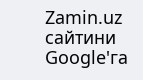Zamin.uz сайтини Google'га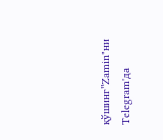қўшинг"Zamin"ни Telegram'да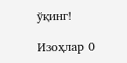ўқинг!

Изоҳлар 0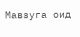Мавзуга оид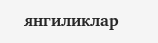янгиликлар